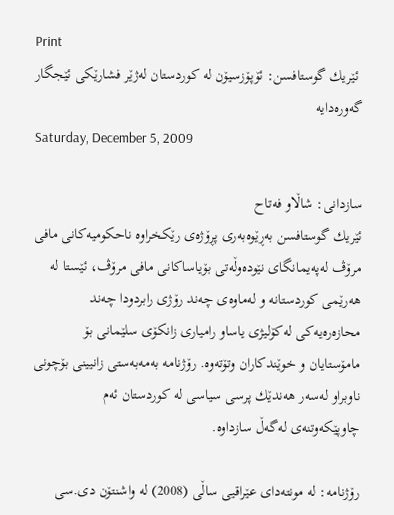Print
 ئێریك گوستافسن: ئۆپۆزسیۆن له‌ كوردستان له‌ژێر فشارێكی‌ ئێجگار گه‌وره‌دایه‌
Saturday, December 5, 2009

سازدانی‌: شاڵاو فه‌تاح
ئێریك گوستافسن به‌ڕێوه‌به‌ری‌ پڕۆژه‌ی‌ رێكخراوه‌ ناحكومیه‌كانی‌ مافی‌ مرۆڤ له‌په‌یمانگای‌ نێوده‌وڵه‌تی‌ بۆیاساكانی‌ مافی‌ مرۆڤ، ئێستا له‌ هه‌رێمی‌ كوردستانه‌ و له‌ماوه‌ی‌ چه‌ند رۆژی‌ رابردودا چه‌ند محازه‌ره‌یه‌كی‌ له‌كۆلیژی‌ یاساو رامیاری‌ زانكۆی‌ سلێمانی‌ بۆ مامۆستایان و خوێندكاران وتۆته‌وه‌. رۆژنامه‌ به‌مه‌به‌ستی‌ زانیینی‌ بۆچونی‌ ناوبراو له‌سه‌ر هه‌ندێك پرسی‌ سیاسی‌ له‌ كوردستان ئه‌م چاوپێكه‌وتنه‌ی‌ له‌گه‌ڵ سازداوه‌.

رۆژنامه‌: له‌ مونته‌دای‌ عێراقیی‌ ساڵی‌ (2008) له‌ واشنتۆن دی‌.سی‌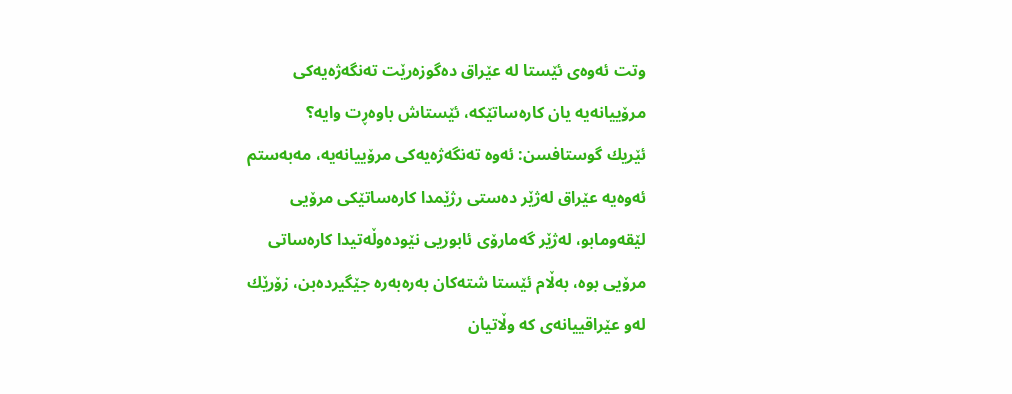وتت ئه‌وه‌ی‌ ئێستا له‌ عێراق ده‌گوزه‌رێت ته‌نگه‌ژه‌یه‌كی‌ مرۆییانه‌یه‌ یان كاره‌ساتێكه‌، ئێستاش باوه‌ڕت وایه‌؟
ئێریك گوستافسن: ئه‌وه‌ ته‌نگه‌ژه‌یه‌كی‌ مرۆییانه‌یه‌، مه‌به‌ستم ئه‌وه‌یه‌ عێراق له‌ژێر ده‌ستی‌ رژێمدا كاره‌ساتێكی‌ مرۆیی‌ لێقه‌ومابو، له‌ژێر گه‌مارۆی‌ ئابوریی‌ نێوده‌وڵه‌تیدا كاره‌ساتی‌ مرۆیی‌ بوه‌، به‌ڵام ئێستا شته‌كان به‌ره‌به‌ره‌ جێگیرده‌بن، زۆرێك له‌و عێراقییانه‌ی‌ كه‌ وڵاتیان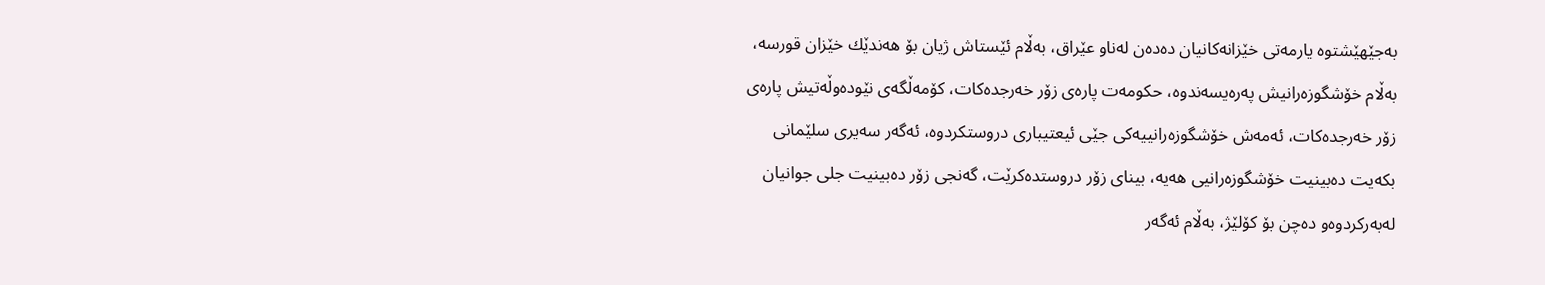به‌جێهێشتوه‌ یارمه‌تی‌ خێزانه‌كانیان ده‌ده‌ن له‌ناو عێراق، به‌ڵام ئێستاش ژیان بۆ هه‌ندێك خێزان قورسه‌، به‌ڵام خۆشگوزه‌رانیش په‌ره‌یسه‌ندوه‌، حكومه‌ت پاره‌ی‌ زۆر خه‌رجده‌كات، كۆمه‌ڵگه‌ی‌ نێوده‌وڵه‌تیش پاره‌ی‌ زۆر خه‌رجده‌كات، ئه‌مه‌ش خۆشگوزه‌رانییه‌كی‌ جێی‌ ئیعتیباری‌ دروستكردوه‌، ئه‌گه‌ر سه‌یری‌ سلێمانی‌ بكه‌یت ده‌بینیت خۆشگوزه‌رانیی‌ هه‌یه‌، بینای‌ زۆر دروستده‌كرێت، گه‌نجی زۆر ده‌بینیت جلی‌ جوانیان له‌به‌ركردوه‌و ده‌چن بۆ كۆلێژ، به‌ڵام ئه‌گه‌ر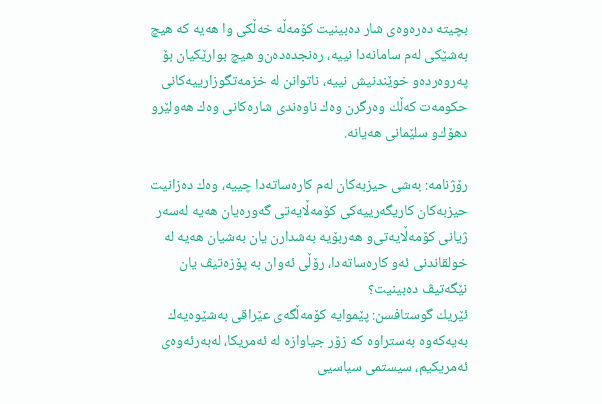بچیته‌ ده‌ره‌وه‌ی‌ شار ده‌بینیت كۆمه‌ڵه‌ خه‌ڵكی‌ وا هه‌یه‌ كه‌ هیچ به‌شێكی‌ له‌م سامانه‌دا نییه‌، ره‌نجده‌ده‌ن‌و هیچ بوارێكیان بۆ په‌روه‌رده‌و خوێندنیش نییه‌، ناتوانن له‌ خزمه‌تگوزارییه‌كانی‌ حكومه‌ت كه‌ڵك وه‌رگرن وه‌ك ناوه‌ندی‌ شاره‌كانی‌ وه‌ك هه‌ولێرو دهۆك‌و سلێمانی‌ هه‌یانه‌.

رۆژنامه‌: به‌شی‌ حیزبه‌كان له‌م كاره‌ساته‌دا چییه‌، وه‌ك ده‌زانیت حیزبه‌كان كاریگه‌رییه‌كی‌ كۆمه‌ڵایه‌تی‌ گه‌وره‌یان هه‌یه‌ له‌سه‌ر ژیانی‌ كۆمه‌ڵایه‌تی‌‌و هه‌ربۆیه‌ به‌شدارن یان به‌شیان هه‌یه‌ له‌ خولقاندنی‌ ئه‌و كاره‌ساته‌دا، رۆڵی‌ ئه‌وان به‌ پۆزه‌تیڤ یان نێگه‌تیڤ ده‌بینیت؟
ئێریك گوستافسن: پێموایه‌ كۆمه‌ڵگه‌ی‌ عێراقی‌ به‌شێوه‌یه‌ك به‌یه‌كه‌وه‌ به‌ستراوه‌ كه‌ زۆر جیاوازه‌ له‌ ئه‌مریكا، له‌به‌رئه‌وه‌ی‌ ئه‌مریكیم، سیستمی‌ سیاسیی‌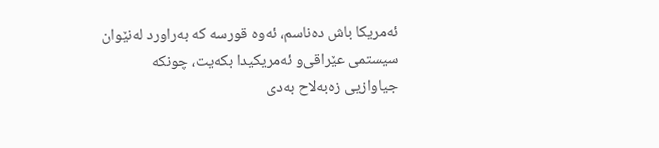ئه‌مریكا باش ده‌ناسم، ئه‌وه‌ قورسه‌ كه‌ به‌راورد له‌نێوان سیستمی‌ عێراقی‌‌و ئه‌مریكیدا بكه‌یت، چونكه‌ جیاوازیی‌ زه‌به‌لاح به‌دی‌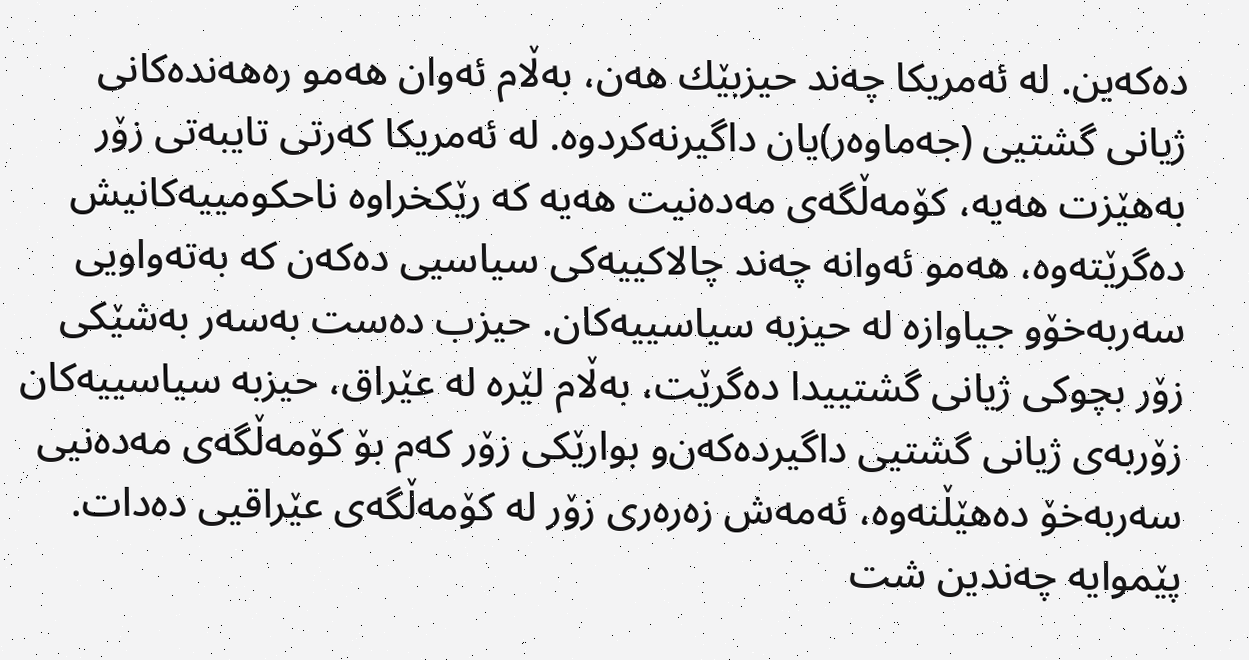ده‌كه‌ین. له‌ ئه‌مریكا چه‌ند حیزبێك هه‌ن، به‌ڵام ئه‌وان هه‌مو ره‌هه‌نده‌كانی‌ ژیانی‌ گشتیی‌ (جه‌ماوه‌ر)یان داگیرنه‌كردوه‌. له‌ ئه‌مریكا كه‌رتی‌ تایبه‌تی‌ زۆر به‌هێزت هه‌یه‌، كۆمه‌ڵگه‌ی‌ مه‌ده‌نیت هه‌یه‌ كه‌ رێكخراوه‌ ناحكومییه‌كانیش ده‌گرێته‌وه‌، هه‌مو ئه‌وانه‌ چه‌ند چالاكییه‌كی‌ سیاسیی‌ ده‌كه‌ن كه‌ به‌ته‌واویی‌ سه‌ربه‌خۆو جیاوازه‌ له‌ حیزبه‌ سیاسییه‌كان. حیزب ده‌ست به‌سه‌ر به‌شێكی‌ زۆر بچوكی‌ ژیانی‌ گشتییدا ده‌گرێت، به‌ڵام لێره‌ له‌ عێراق، حیزبه‌ سیاسییه‌كان زۆربه‌ی‌ ژیانی‌ گشتیی‌ داگیرده‌كه‌ن‌و بوارێكی‌ زۆر كه‌م بۆ كۆمه‌ڵگه‌ی‌ مه‌ده‌نیی‌ سه‌ربه‌خۆ ده‌هێڵنه‌وه‌، ئه‌مه‌ش زه‌ره‌ری‌ زۆر له‌ كۆمه‌ڵگه‌ی‌ عێراقیی‌ ده‌دات. پێموایه‌ چه‌ندین شت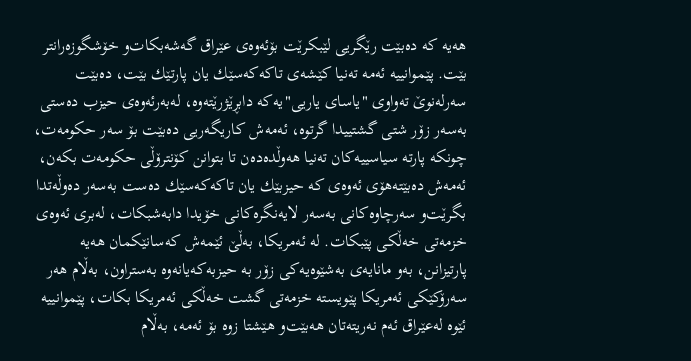هه‌یه‌ كه‌ ده‌بێت رێگریی‌ لێبكرێت بۆئه‌وه‌ی‌ عێراق گه‌شه‌بكات‌و خۆشگوزه‌رانتر بێت. پێموانییه‌ ئه‌مه‌ ته‌نیا كێشه‌ی‌ تاكه‌كه‌سێك یان پارتێك بێت، ده‌بێت سه‌رله‌نوێ‌ ته‌واوی‌ "یاسای‌ یاریی‌"یه‌كه‌ دابڕێژرێته‌وه‌، له‌به‌رئه‌وه‌ی‌ حیزب ده‌ستی‌ به‌سه‌ر زۆر شتی‌ گشتییدا گرتوه‌، ئه‌مه‌ش كاریگه‌ریی‌ ده‌بێت بۆ سه‌ر حكومه‌ت، چونكه‌ پارته‌ سیاسییه‌كان ته‌نیا هه‌وڵده‌ده‌ن تا بتوانن كۆنترۆڵی‌ حكومه‌ت بكه‌ن، ئه‌مه‌ش ده‌بێته‌هۆی‌ ئه‌وه‌ی‌ كه‌ حیزبێك یان تاكه‌كه‌سێك ده‌ست به‌سه‌ر ده‌وڵه‌تدا بگرێت‌و سه‌رچاوه‌كانی‌ به‌سه‌ر لایه‌نگره‌كانی‌ خۆیدا دابه‌شبكات، له‌بری‌ ئه‌وه‌ی‌ خزمه‌تی‌ خه‌ڵكی‌ پێبكات. له‌ ئه‌مریكا، به‌ڵێ‌ ئێمه‌ش كه‌سانێكمان هه‌یه‌ پارتیزانن، به‌و مانایه‌ی‌ به‌شێوه‌یه‌كی‌ زۆر به‌ حیزبه‌كه‌یانه‌وه‌ به‌ستراون، به‌ڵام هه‌ر سه‌رۆكێكی‌ ئه‌مریكا پێویسته‌ خزمه‌تی‌ گشت خه‌ڵكی‌ ئه‌مریكا بكات، پێموانییه‌ ئێوه‌ له‌عێراق ئه‌م نه‌ریته‌تان هه‌بێت‌و هێشتا زوه‌ بۆ ئه‌مه‌، به‌ڵام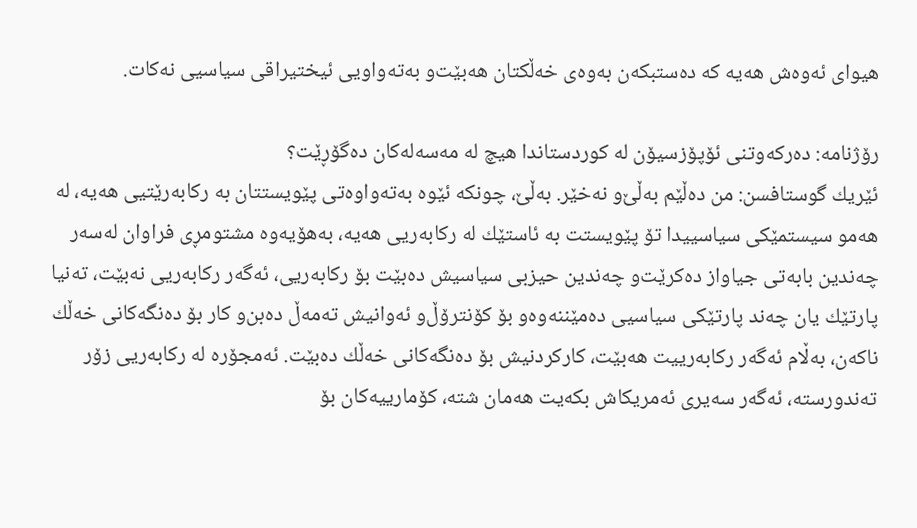هیوای‌ ئه‌وه‌ش هه‌یه‌ كه‌ ده‌ستبكه‌ن به‌وه‌ی‌ خه‌ڵكتان هه‌بێت‌و به‌ته‌واویی‌ ئیختیراقی‌ سیاسیی‌ نه‌كات.

رۆژنامه‌: ده‌ركه‌وتنی‌ ئۆپۆزسیۆن له‌ كوردستاندا هیچ له‌ مه‌سه‌له‌كان ده‌گۆڕێت؟
ئێریك گوستافسن: من ده‌ڵێم به‌ڵێ‌‌و نه‌خێر. به‌ڵێ‌، چونكه‌ ئێوه‌ به‌ته‌واوه‌تی‌ پێویستتان به‌ ركابه‌رێتیی‌ هه‌یه‌، له‌ هه‌مو سیستمێكی‌ سیاسییدا تۆ پێویستت به‌ ئاستێك له‌ ركابه‌ریی‌ هه‌یه‌، به‌هۆیه‌وه‌ مشتومڕی‌ فراوان له‌سه‌ر چه‌ندین بابه‌تی‌ جیاواز ده‌كرێت‌و چه‌ندین حیزبی‌ سیاسیش ده‌بێت بۆ ركابه‌ریی‌، ئه‌گه‌ر ركابه‌ریی‌ نه‌بێت، ته‌نیا پارتێك یان چه‌ند پارتێكی‌ سیاسیی‌ ده‌مێننه‌وه‌و بۆ كۆنترۆڵ‌‌و ئه‌وانیش ته‌مه‌ڵ‌ ده‌بن‌و كار بۆ ده‌نگه‌كانی‌ خه‌ڵك ناكه‌ن، به‌ڵام ئه‌گه‌ر ركابه‌رییت هه‌بێت، كاركردنیش بۆ ده‌نگه‌كانی‌ خه‌ڵك ده‌بێت. ئه‌مجۆره‌ له‌ ركابه‌ریی‌ زۆر ته‌ندورسته‌، ئه‌گه‌ر سه‌یری‌ ئه‌مریكاش بكه‌یت هه‌مان شته‌، كۆمارییه‌كان بۆ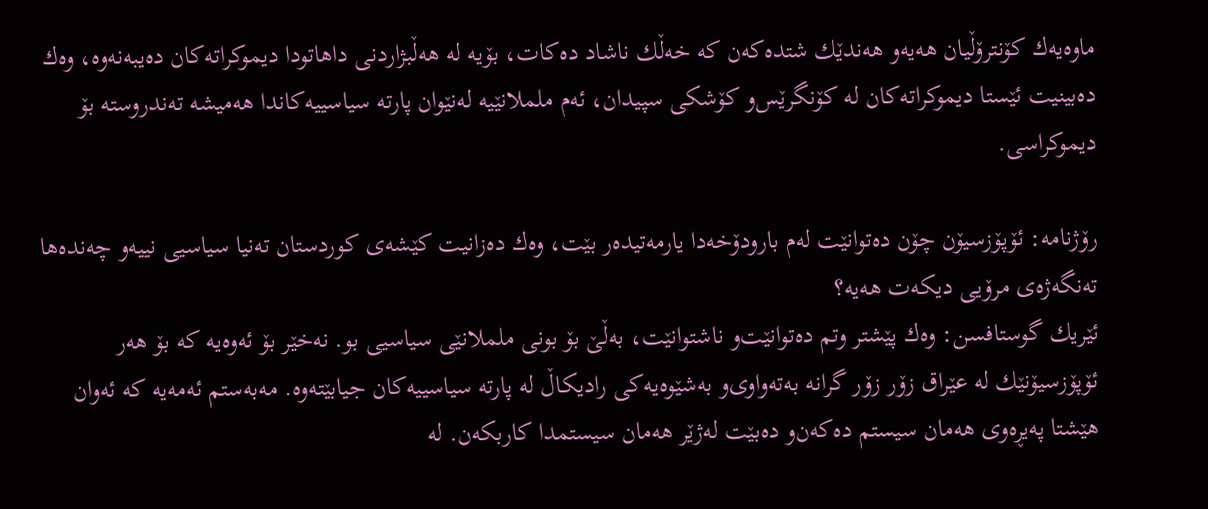ماوه‌یه‌ك كۆنترۆڵیان هه‌یه‌‌و هه‌ندێك شتده‌كه‌ن كه‌ خه‌ڵك ناشاد ده‌كات، بۆیه‌ له‌ هه‌ڵبژاردنی‌ داهاتودا دیموكراته‌كان ده‌یبه‌نه‌وه‌، وه‌ك ده‌بینیت ئێستا دیموكراته‌كان له‌ كۆنگرێس‌و كۆشكی‌ سپیدان، ئه‌م ململانێیه‌ له‌نێوان پارته‌ سیاسییه‌كاندا هه‌میشه‌ ته‌ندروسته‌ بۆ دیموكراسی‌.

رۆژنامه‌: ئۆپۆزسیۆن چۆن ده‌توانێت له‌م بارودۆخه‌دا یارمه‌تیده‌ر بێت، وه‌ك ده‌زانیت كێشه‌ی‌ كوردستان ته‌نیا سیاسیی‌ نییه‌‌و چه‌نده‌ها ته‌نگه‌ژه‌ی‌ مرۆیی‌ دیكه‌ت هه‌یه‌؟
ئێریك گوستافسن: وه‌ك پێشتر وتم ده‌توانێت‌و ناشتوانێت، به‌ڵێ‌ بۆ بونی‌ ململانێی‌ سیاسیی‌ بو. نه‌خێر بۆ ئه‌وه‌یه‌ كه‌ بۆ هه‌ر ئۆپۆزسیۆنێك له‌ عێراق زۆر زۆر گرانه‌ به‌ته‌واوی‌‌و به‌شێوه‌یه‌كی‌ رادیكاڵ‌ له‌ پارته‌ سیاسییه‌كان جیابێته‌وه‌. مه‌به‌ستم ئه‌مه‌یه‌ كه‌ ئه‌وان هێشتا په‌یڕه‌وی‌ هه‌مان سیستم ده‌كه‌ن‌و ده‌بێت له‌ژێر هه‌مان سیستمدا كاربكه‌ن. له‌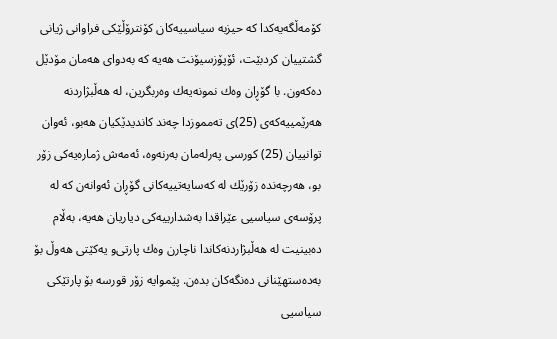كۆمه‌ڵگه‌یه‌كدا كه‌ حیزبه‌ سیاسییه‌كان كۆنترۆڵێكی‌ فراوانی‌ ژیانی‌ گشتییان كردبێت، ئۆپۆزسیۆنت هه‌یه‌ كه‌ به‌دوای‌ هه‌مان مۆدێل ده‌كه‌ون. با گۆڕان وه‌ك نمونه‌یه‌ك وه‌ربگرین، له‌ هه‌ڵبژاردنه‌ هه‌رێمییه‌كه‌ی‌ (25)ی‌ ته‌مموزدا چه‌ند كاندیدێكیان هه‌بو، ئه‌وان توانییان (25) كورسی‌ په‌رله‌مان به‌رنه‌وه‌، ئه‌مه‌ش ژماره‌یه‌كی‌ زۆر بو، هه‌رچه‌نده‌ زۆرێك له‌ كه‌سایه‌تییه‌كانی‌ گۆڕان ئه‌وانه‌ن كه‌ له‌ پرۆسه‌ی‌ سیاسیی عێراقدا به‌شدارییه‌كی‌ دیاریان هه‌یه‌، به‌ڵام ده‌بینیت له‌ هه‌ڵبژاردنه‌كاندا ناچارن وه‌ك پارتی‌‌و یه‌كێتی‌ هه‌وڵ‌ بۆ به‌ده‌ستهێنانی‌ ده‌نگه‌كان بده‌ن. پێموایه‌ زۆر قورسه‌ بۆ پارتێكی‌ سیاسیی‌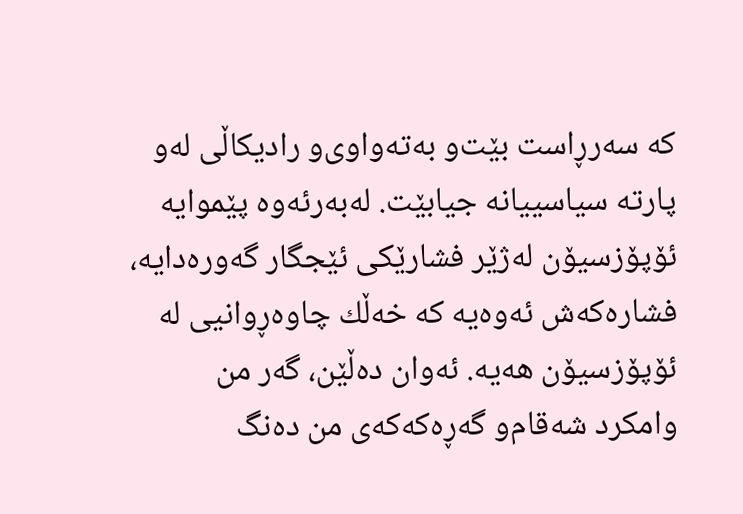كه‌ سه‌رڕاست بێت‌و به‌ته‌واوی‌‌و رادیكاڵی‌ له‌و پارته‌ سیاسییانه‌ جیابێت. له‌به‌رئه‌وه‌ پێموایه‌ ئۆپۆزسیۆن له‌ژێر فشارێكی‌ ئێجگار گه‌وره‌دایه‌، فشاره‌كه‌ش ئه‌وه‌یه‌ كه‌ خه‌ڵك چاوه‌ڕوانیی‌ له‌ ئۆپۆزسیۆن هه‌یه‌. ئه‌وان ده‌ڵێن، گه‌ر من وامكرد شه‌قام‌و گه‌ڕه‌كه‌كه‌ی‌ من ده‌نگ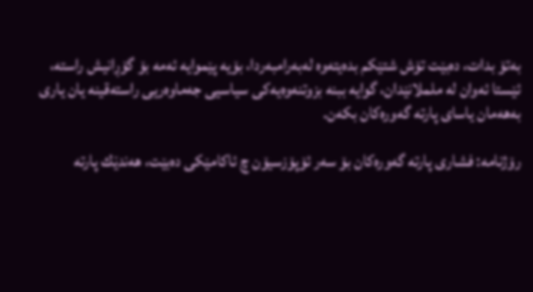به‌تۆ بدات، ده‌بێت تۆش شتێكم بده‌یته‌وه‌ له‌به‌رامبه‌ردا، بۆیه‌ پێموایه‌ ئه‌مه‌ بۆ گۆڕانیش راسته‌، ئێستا ئه‌وان له‌ ململانێدان، گوایه‌ ببنه‌ بزوتنه‌وه‌یه‌كی‌ سیاسیی‌ جه‌ماوه‌ریی‌ راسته‌قینه‌ یان یاری‌ به‌هه‌مان یاسای‌ پارته‌ گه‌وره‌كان بكه‌ن.

رۆژنامه‌: فشاری‌ پارته‌ گه‌وره‌كان بۆ سه‌ر ئۆپۆزسیۆن چ ئاكامێكی‌ ده‌بێت، هه‌ندێك پارته‌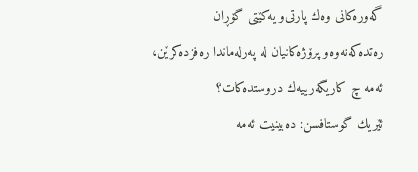گه‌وره‌كانی‌ وه‌ك پارتی‌‌و یه‌كێتی‌ گۆڕان ره‌تده‌كه‌نه‌وه‌و پرۆژه‌كانیان له‌ په‌رله‌ماندا ره‌فزده‌كرێن، ئه‌مه‌ چ كاریگه‌رییه‌ك دروستده‌كات؟
ئێریك گوستافسن: ده‌بینیت ئه‌مه‌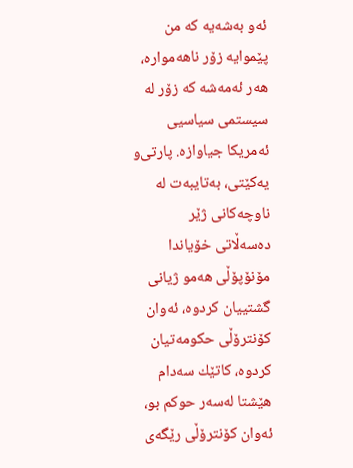ئه‌و به‌شه‌یه‌ كه‌ من پێموایه‌ زۆر ناهه‌مواره‌، هه‌ر ئه‌مه‌شه‌ كه‌ زۆر له‌ سیستمی‌ سیاسیی‌ ئه‌مریكا جیاوازه‌. پارتی‌‌و یه‌كێتی‌، به‌تایبه‌ت له‌ ناوچه‌كانی‌ ژێر ده‌سه‌ڵاتی‌ خۆیاندا مۆنۆپۆڵی‌ هه‌مو ژیانی‌ گشتییان كردوه‌، ئه‌وان كۆنترۆڵی‌ حكومه‌تیان كردوه‌، كاتێك سه‌دام هێشتا له‌سه‌ر حوكم بو، ئه‌وان كۆنترۆڵی‌ رێگه‌ی‌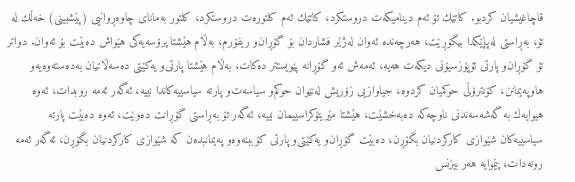قاچاغیشیان كردبو. كاتێك تۆ ئه‌م دینامیكه‌ت دروستكرد، كاتێك ئه‌م كلتوره‌ت دروستكرد، كلتور به‌مانای‌ چاوه‌ڕوانیی‌ (پێشبینی‌) خه‌ڵك له‌ تۆ، به‌ڕاستی‌ له‌پإێكدا بیگۆڕێت، هه‌رچه‌نده‌ ئه‌وان له‌ژێر فشاردان بۆ گۆڕان‌و ریفۆرم، به‌ڵام هێشتا پرۆسه‌یه‌كی‌ هێواش ده‌بێت بۆ ئه‌وان. دواتر تۆ گۆڕان‌و پارتی‌ ئۆپۆزسیۆنی‌ دیكه‌ت هه‌یه‌، ئه‌مه‌ش ئه‌و گۆڕانه‌ پێویستتر ده‌كات، به‌ڵام هێشتا پارتی‌‌و یه‌كێتی‌ ده‌سه‌ڵاتیان به‌ده‌سته‌وه‌یه‌‌و هاوپه‌یمانن، كۆنترۆڵی‌ حوكمیان كردوه‌، جیاوازیی‌ زۆریش له‌نێوان حوكم‌و سیاسه‌ت‌و پارته‌ سیاسییه‌كاندا نییه‌، ئه‌گه‌ر ئه‌مه‌ روبدات، ئه‌وه‌ هیوایه‌ك به‌ گه‌شه‌سه‌ندنی‌ ناوچه‌كه‌ ده‌به‌خشێت، هێشتا مێریتۆكراسییمان نییه‌، ئه‌گه‌ر تۆ به‌ڕاستی‌ گۆڕانت ده‌وێت، ئه‌وه‌ ده‌بێت پارته‌ سیاسییه‌كان شێوازی‌ كاركردنیان بگۆڕن، ده‌بێت گۆڕان‌و یه‌كێتی‌‌و پارتی‌ كۆببنه‌وه‌و په‌یمانبده‌ن كه‌ شێوازی‌ كاركردنیان بگۆڕن، ئه‌گه‌ر ئه‌مه‌ رونه‌دات، پێموایه‌ هه‌ر بیزنس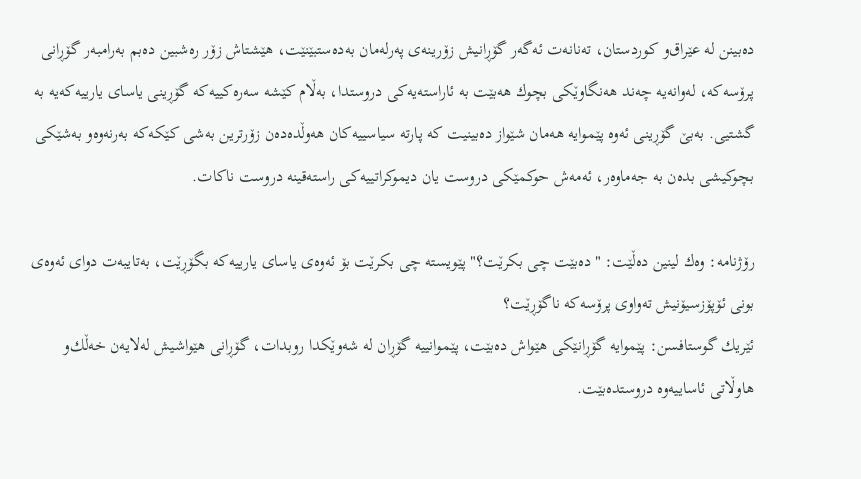ده‌بینن له‌ عێراق‌و كوردستان، ته‌نانه‌ت ئه‌گه‌ر گۆڕانیش زۆرینه‌ی‌ په‌رله‌مان به‌ده‌ستبێنێت، هێشتاش زۆر ره‌شبین ده‌بم به‌رامبه‌ر گۆڕانی‌ پرۆسه‌كه‌، له‌وانه‌یه‌ چه‌ند هه‌نگاوێكی‌ بچوك هه‌بێت به‌ ئاراسته‌یه‌كی‌ دروستدا، به‌ڵام كێشه‌ سه‌ره‌كییه‌كه‌ گۆڕینی‌ یاسای‌ یارییه‌كه‌یه‌ به‌ گشتیی‌. به‌بێ‌ گۆڕینی‌ ئه‌وه‌ پێموایه‌ هه‌مان شێواز ده‌بینیت كه‌ پارته‌ سیاسییه‌كان هه‌وڵده‌ده‌ن زۆرترین به‌شی‌ كێكه‌كه‌ به‌رنه‌وه‌و به‌شێكی‌ بچوكیشی‌ بده‌ن به‌ جه‌ماوه‌ر، ئه‌مه‌ش حوكمێكی‌ دروست یان دیموكراتییه‌كی‌ راسته‌قینه‌ دروست ناكات.

رۆژنامه‌: وه‌ك لینین ده‌ڵێت: "ده‌بێت چی‌ بكرێت؟" پێویسته‌ چی‌ بكرێت بۆ ئه‌وه‌ی‌ یاسای‌ یارییه‌كه‌ بگۆڕێت، به‌تایبه‌ت دوای‌ ئه‌وه‌ی‌ بونی‌ ئۆپۆزسیۆنیش ته‌واوی‌ پرۆسه‌كه‌ ناگۆڕێت؟
ئێریك گوستافسن: پێموایه‌ گۆڕانێكی‌ هێواش ده‌بێت، پێموانییه‌ گۆڕان له‌ شه‌وێكدا روبدات، گۆڕانی‌ هێواشیش له‌لایه‌ن خه‌ڵك‌و هاوڵاتی‌ ئاساییه‌وه‌ دروستده‌بێت.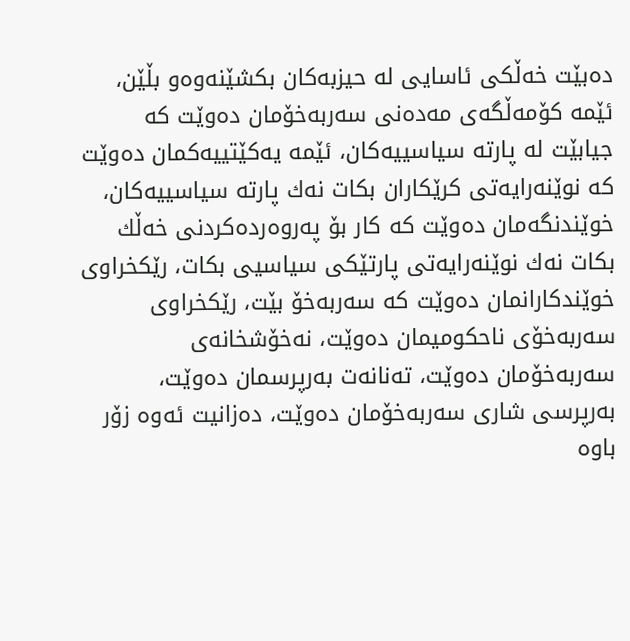ده‌بێت خه‌ڵكی‌ ئاسایی‌ له‌ حیزبه‌كان بكشێنه‌وه‌و بڵێن، ئێمه‌ كۆمه‌ڵگه‌ی‌ مه‌ده‌نی‌ سه‌ربه‌خۆمان ده‌وێت كه‌ جیابێت له‌ پارته‌ سیاسییه‌كان، ئێمه‌ یه‌كێتییه‌كمان ده‌وێت كه‌ نوێنه‌رایه‌تی‌ كرێكاران بكات نه‌ك پارته‌ سیاسییه‌كان، خوێندنگه‌مان ده‌وێت كه‌ كار بۆ په‌روه‌رده‌كردنی‌ خه‌ڵك بكات نه‌ك نوێنه‌رایه‌تی‌ پارتێكی‌ سیاسیی‌ بكات، رێكخراوی‌ خوێندكارانمان ده‌وێت كه‌ سه‌ربه‌خۆ بێت، رێكخراوی‌ سه‌ربه‌خۆی‌ ناحكومیمان ده‌وێت، نه‌خۆشخانه‌ی‌ سه‌ربه‌خۆمان ده‌وێت، ته‌نانه‌ت به‌رپرسمان ده‌وێت، به‌رپرسی‌ شاری‌ سه‌ربه‌خۆمان ده‌وێت، ده‌زانیت ئه‌وه‌ زۆر باوه‌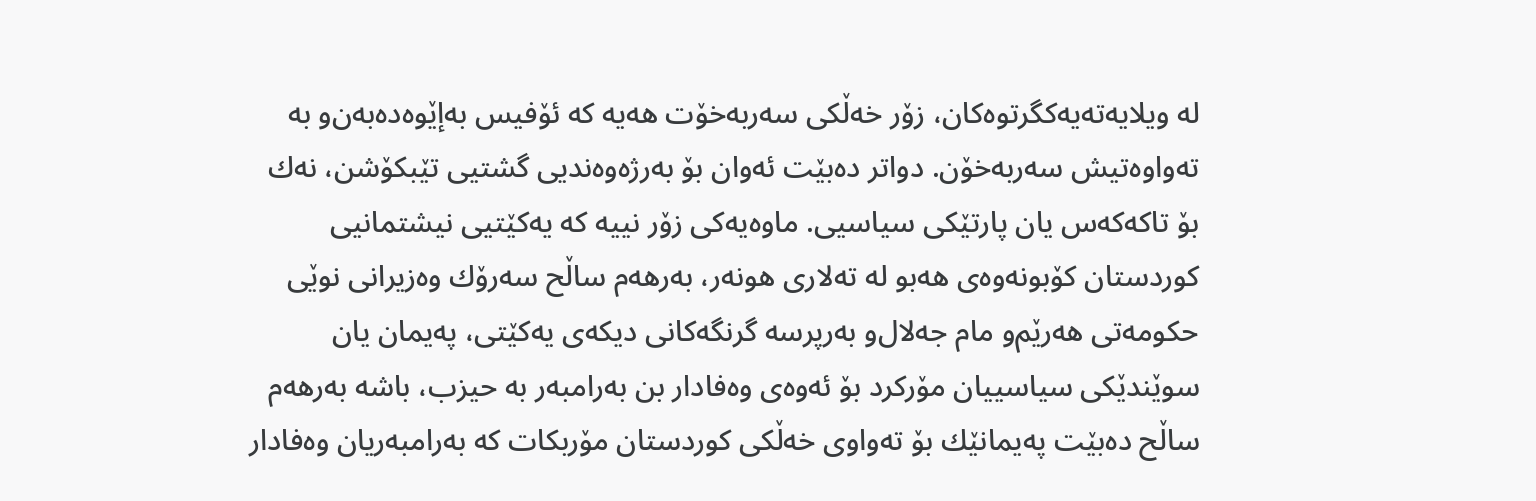له‌ ویلایه‌ته‌یه‌كگرتوه‌كان، زۆر خه‌ڵكی‌ سه‌ربه‌خۆت هه‌یه‌ كه‌ ئۆفیس به‌إێوه‌ده‌به‌ن‌و به‌ ته‌واوه‌تیش سه‌ربه‌خۆن. دواتر ده‌بێت ئه‌وان بۆ به‌رژه‌وه‌ندیی‌ گشتیی‌ تێبكۆشن، نه‌ك بۆ تاكه‌كه‌س یان پارتێكی‌ سیاسیی‌. ماوه‌یه‌كی‌ زۆر نییه‌ كه‌ یه‌كێتیی‌ نیشتمانیی‌ كوردستان كۆبونه‌وه‌ی‌ هه‌بو له‌ ته‌لاری‌ هونه‌ر، به‌رهه‌م ساڵح سه‌رۆك وه‌زیرانی‌ نوێی‌ حكومه‌تی‌ هه‌رێم‌و مام جه‌لال‌و به‌رپرسه‌ گرنگه‌كانی‌ دیكه‌ی‌ یه‌كێتی‌، په‌یمان یان سوێندێكی‌ سیاسییان مۆركرد بۆ ئه‌وه‌ی‌ وه‌فادار بن به‌رامبه‌ر به‌ حیزب، باشه‌ به‌رهه‌م ساڵح ده‌بێت په‌یمانێك بۆ ته‌واوی‌ خه‌ڵكی‌ كوردستان مۆربكات كه‌ به‌رامبه‌ریان وه‌فادار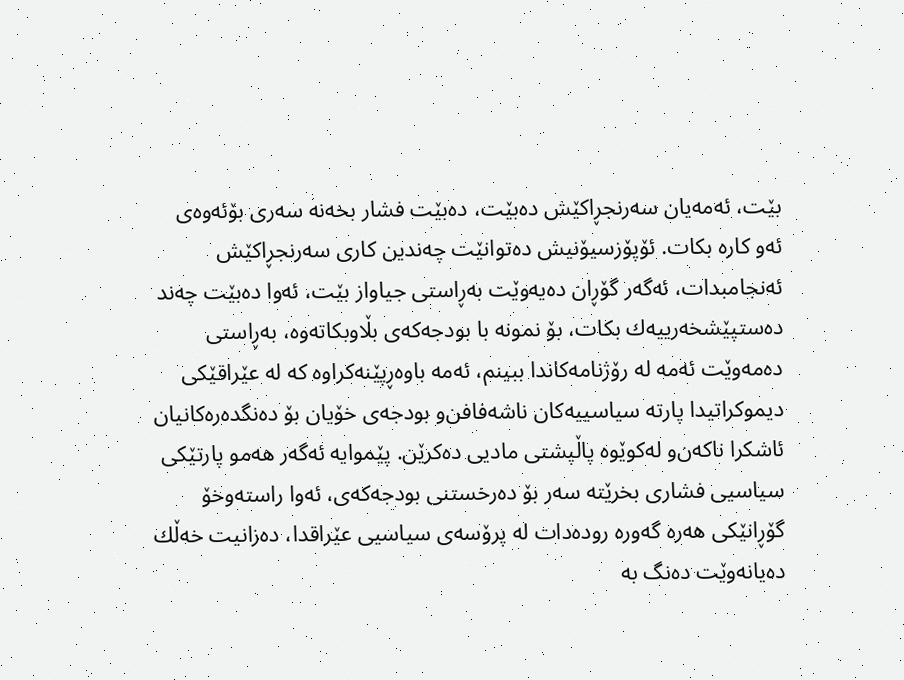بێت، ئه‌مه‌یان سه‌رنجڕاكێش ده‌بێت، ده‌بێت فشار بخه‌نه‌ سه‌ری‌ بۆئه‌وه‌ی‌ ئه‌و كاره‌ بكات. ئۆپۆزسیۆنیش ده‌توانێت چه‌ندین كاری‌ سه‌رنجڕاكێش ئه‌نجامبدات، ئه‌گه‌ر گۆڕان ده‌یه‌وێت به‌ڕاستی‌ جیاواز بێت، ئه‌وا ده‌بێت چه‌ند ده‌ستپێشخه‌رییه‌ك بكات، بۆ نمونه‌ با بودجه‌كه‌ی‌ بڵاوبكاته‌وه‌، به‌ڕاستی‌ ده‌مه‌وێت ئه‌مه‌ له‌ رۆژنامه‌كاندا ببینم، ئه‌مه‌ باوه‌ڕپێنه‌كراوه‌ كه‌ له‌ عێراقێكی‌ دیموكراتیدا پارته‌ سیاسییه‌كان ناشه‌فافن‌و بودجه‌ی‌ خۆیان بۆ ده‌نگده‌ره‌كانیان ئاشكرا ناكه‌ن‌و له‌كوێوه‌ پاڵپشتی‌ مادیی‌ ده‌كرێن. پێموایه‌ ئه‌گه‌ر هه‌مو پارتێكی‌ سیاسیی‌ فشاری‌ بخرێته‌ سه‌ر بۆ ده‌رخستنی‌ بودجه‌كه‌ی‌، ئه‌وا راسته‌وخۆ گۆڕانێكی‌ هه‌ره‌ گه‌وره‌ روده‌دات له‌ پرۆسه‌ی‌ سیاسیی‌ عێراقدا، ده‌زانیت خه‌ڵك ده‌یانه‌وێت ده‌نگ به‌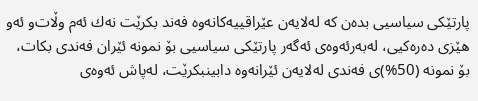پارتێكی‌ سیاسیی‌ بده‌ن كه‌ له‌لایه‌ن عێراقییه‌كانه‌وه‌ فه‌ند بكرێت نه‌ك ئه‌م وڵات‌و ئه‌و هێزی‌ ده‌ره‌كیی‌، له‌به‌رئه‌وه‌ی‌ ئه‌گه‌ر پارتێكی‌ سیاسیی‌ بۆ نمونه‌ ئێران فه‌ندی‌ بكات، بۆ نمونه‌ (50%)ی‌ فه‌ندی‌ له‌لایه‌ن ئێرانه‌وه‌ دابینبكرێت، له‌پاش ئه‌وه‌ی‌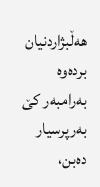هه‌ڵبژاردنیان برده‌وه‌ به‌رامبه‌ر كێ‌ به‌رپرسیار ده‌بن،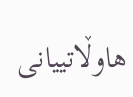هاوڵاتییانی‌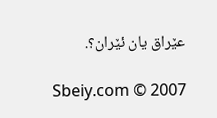عێراق یان ئێران؟.

Sbeiy.com © 2007